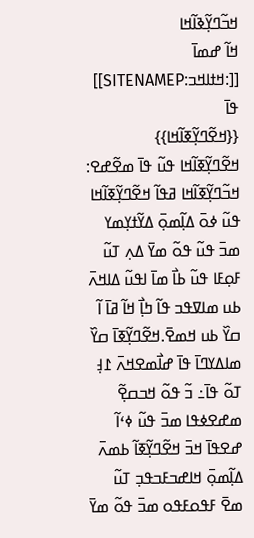ߞߏ߬ߣߌ߲߬ߢߊ߬ߞߊ
ߞߊ߬ ߝߘߊ߫ [[:ߞߙߊߞߏ:SITENAMEP]] ߟߊ߫
{{ߞߐ߬ߣߌ߲߬ߧߊ߬ߞߊ}}
ߞߐ߬ߣߌ߲߬ߧߊ߬ߞߊ ߟߎ߬ ߟߊ߫ ߘߐ߬ߝߐ:
ߞߏ߬ߣߌ߲߬ߧߊ߬ߞߊ ߥߟߊ߬ ߞߐ߬ߣߌ߲߬ߧߊ߬ߞߊ ߟߎ߬ ߦߋ߫ ߡߊ߲߬ߘߋ߲߫ ߡߌ߬ߙߌ߲ߘߌ ߘߏ߫ ߟߎ߬ ߟߋ߬ ߘߌ߫ ߡߍ߲ ߠߎ߬ ߓߋ߲ߓߊ ߟߎ߬ ߕߊ߯ ߘߊ߫ ߊߟߎ߬ ߡߊߞߍ߫ ߕߎ ߘߊߜߟߏ ߟߊ߬ ߤߊ߲߯ ߞߊ߬ ߥߊ߫ ߊ߬ ߛߌ߰ ߕߎ ߞߘߐ߫.ߞߐ߬ߣߌ߲߬ߧߊ߫ ߛߌ߰ ߘߊߡߌߣߊ߫ ߟߊ߫ ߝߊ߯ߘߐߞߍ߫ ߁߃߲ ߠߋ߬ ߟߊ߫߸ ߏ߬ ߟߋ߬ ߞߏߛߐ߲߬ ߘߝߐߦߟߊ ߘߏ߫ ߟߎ߬ ߦߵߊ߬ ߝߐߟߊ߫ ߞߏ߫ ߞߐ߬ߣߌ߲߬ߧߊ߬ ߕߘߍ߫ ߡߊ߲߬ߘߋ߲߫ ߞߊߝߏߓߏߟߏ߲ ߠߎ߬ ߘߐ߫ ߓߟߋߓߟߋ ߘߏ߫ ߟߋ߬ ߘߌ߫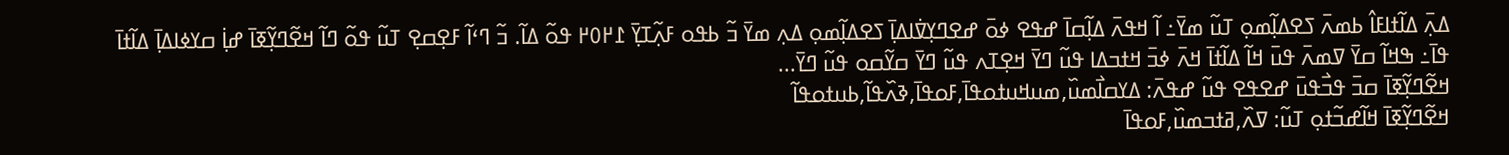ߡߍ߲߫ ߡߊ߬ߙߊߓߊ߮ ߕߘߍ߫ ߖߐߡߊ߲߬ߘߋ߲ ߠߎ߬ ߘߌ߫߸ ߊ߬ ߞߟߍ߫ ߡߊ߲߬ߛߊ߫ ߝߟߐ ߦߋ߫ ߝߐߣߌ߲ߜ߭ߊߡߊ߲߫ ߖߐߡߊ߲߬ߘߋ߲ ߡߍ߲ ߘߌ߫ ߏ߬ ߕߟߋ ߓߍ߲߬ߠߌ߲߫ ߁߂߀߂ ߟߋ߬ ߡߊ߬. ߏ߬ ߣߵߊ߬ ߓߐ߲ߛߐ߲ ߠߎ߬ ߟߋ߬ ߣߊ߬ ߞߐ߬ߣߌ߲߬ߧߊ߫ ߝߊ߲߭ ߛߌߦߊߡߊ߲߫ ߡߊ߬ߙߊ߫ ߟߊ߫߸ ߒߞߊ߬ ߛߌ߫ ߜߘߍ߫ ߟߎ߫ ߞߊ߬ ߡߊ߬ߙߊ߫ ߞߍ߫ ߦߏ߫ ߞߙߏߡߊ ߟߎ߬ ߣߌ߫ ߞߐ߲ߠߍ ߟߎ߬ ߣߌ߫ ߛߌ߬ߛߋ ߟߎ߬ ߣߌ߫...
ߞߐ߬ߣߌ߲߬ߧߊ߫ ߛߏ߫ ߟߏ߯ߟߎ߫ ߝߐߟߐ ߟߎ߬ ߝߟߍ߫: ߡߌߛߊ߯ߘߎ߰,ߘߎߞߎߙߋߟߊ߫,ߓߋߟߊ߫,ߢߍ߰ߟߊ߬,ߕߎߙߋߟߊ߬
ߞߐ߬ߣߌ߲߬ߧߊ߫ ߞߊ߬ߝߏ߬ߙߋ߲ ߠߎ߬: ߜߍ߰,ߥߙߏߘߎ߰,ߓߋߟߊ߫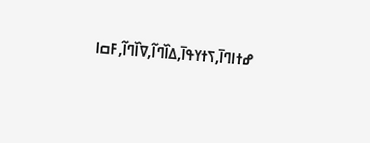ߝߙߊߣߊ߫,ߖߙߌߟߊ߫,ߡߊ߰ߣߊ߬,ߜߊ߰ߣߊ߬,ߓߛߊ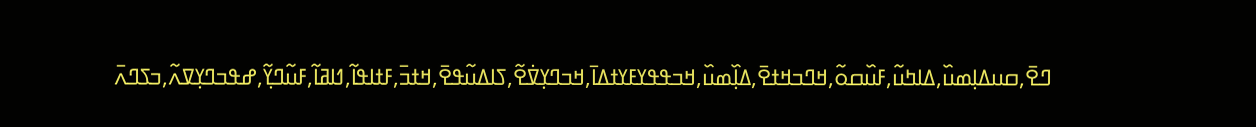ߣߐ߫,ߛߎߡߊ߲ߘߎ߰,ߡߊߤߎ߬,ߓߎ߰ߛߋ߬,ߞߣߏߞߙߐ߫,ߡߊ߲߰ߘߎ߰,ߞߏߟߟߌߓߌߙߡߊ߫,ߞߏߣߌ߲ߜ߭ߐ߬,ߖߊߡߎ߬ߟߐ߫,ߞߙߏ߫,ߓߙߊߟߊ߬,ߗߊߥߊ߬,ߓߎ߬ߣߌ߲߬,ߝߟߏߣߌ߲ߜߍ߬,ߏߖߣߍ߫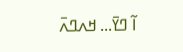ߊ߬ ߣߌ߫... ߞߍߣߍ߫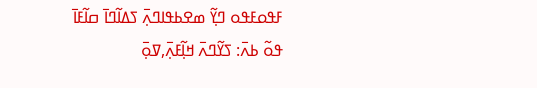ߓߟߋߓߟߋ ߣߌ߲߬ ߘߐߕߟߊߣߍ߲߫ ߖߡߊ߬ߣߊ߫ ߛߊ߬ߓߊ߫ ߟߋ߬ ߕߍ߫: ߖߌ߬ߣߍ߫ ߞߊ߲߬ߓߍ߲߫,ߜߋ߲߫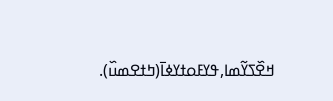ߞߐ߰ߖߌ߬ߘߊ,ߟߌߓߋߙߌߦߊ߫(ߤߙߐߘߎ߰).